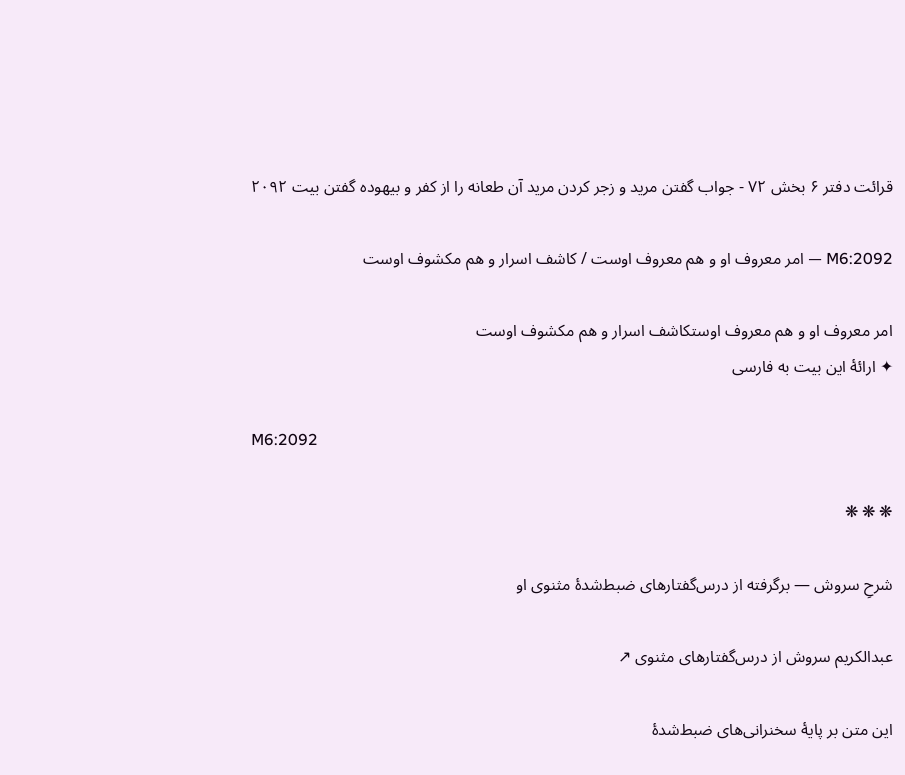قرائت دفتر ۶ بخش ۷۲ - جواب گفتن مرید و زجر کردن مرید آن طعانه را از کفر و بیهوده گفتن بیت ۲۰۹۲

M6:2092 — امر معروف او و هم معروف اوست / کاشف اسرار و هم مکشوف اوست

امر معروف او و هم معروف اوستکاشف اسرار و هم مکشوف اوست
✦ ارائهٔ این بیت به فارسی

M6:2092

❋ ❋ ❋

شرحِ سروش — برگرفته از درس‌گفتارهای ضبط‌شدهٔ مثنوی او

عبدالکریم سروش از درس‌گفتارهای مثنوی ↗

این متن بر پایهٔ سخنرانی‌های ضبط‌شدهٔ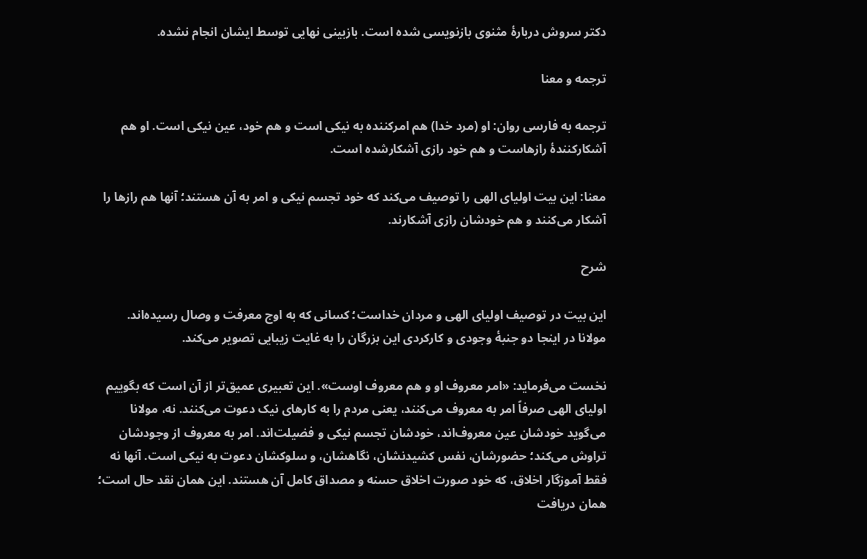دکتر سروش دربارهٔ مثنوی بازنویسی شده است. بازبینی نهایی توسط ایشان انجام نشده.

ترجمه و معنا

ترجمه به فارسی روان: او (مرد خدا) هم امرکننده به نیکی است و هم خود، عین نیکی است. او هم آشکارکنندهٔ رازهاست و هم خود رازی آشکارشده است.

معنا: این بیت اولیای الهی را توصیف می‌کند که خود تجسم نیکی و امر به آن هستند؛ آنها هم رازها را آشکار می‌کنند و هم خودشان رازی آشکارند.

شرح

این بیت در توصیف اولیای الهی و مردان خداست؛ کسانی که به اوج معرفت و وصال رسیده‌اند. مولانا در اینجا دو جنبهٔ وجودی و کارکردی این بزرگان را به غایت زیبایی تصویر می‌کند.

نخست می‌فرماید: «امر معروف او و هم معروف اوست». این تعبیری عمیق‌تر از آن است که بگوییم اولیای الهی صرفاً امر به معروف می‌کنند، یعنی مردم را به کارهای نیک دعوت می‌کنند. نه، مولانا می‌گوید خودشان عین معروف‌اند، خودشان تجسم نیکی و فضیلت‌اند. امر به معروف از وجودشان تراوش می‌کند؛ حضورشان، نفس کشیدنشان، نگاهشان، و سلوکشان دعوت به نیکی است. آنها نه فقط آموزگار اخلاق، که خود صورت اخلاق حسنه و مصداق کامل آن هستند. این همان نقد حال است؛ همان دریافت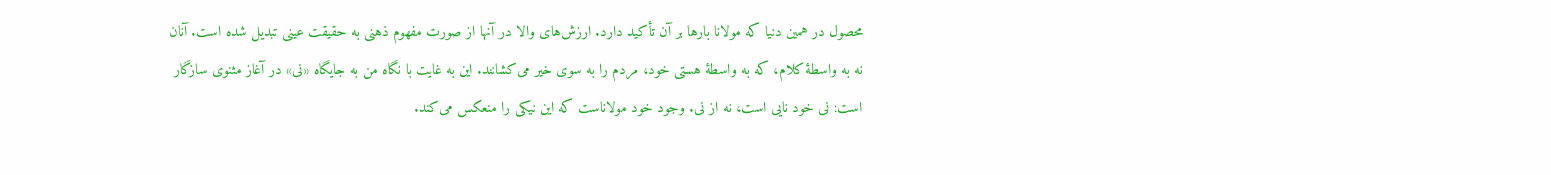محصول در همین دنیا که مولانا بارها بر آن تأکید دارد. ارزش‌های والا در آنها از صورت مفهوم ذهنی به حقیقت عینی تبدیل شده است. آنان نه به واسطهٔ کلام، که به واسطهٔ هستی خود، مردم را به سوی خیر می‌کشانند. این به غایت با نگاه من به جایگاه «نی» در آغاز مثنوی سازگار است: نی خود نایی است، نه از نی. وجود خود مولاناست که این نیکی را منعکس می‌کند.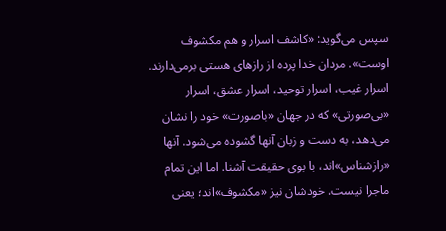سپس می‌گوید: «کاشف اسرار و هم مکشوف اوست». مردان خدا پرده از رازهای هستی برمی‌دارند. اسرار غیب، اسرار توحید، اسرار عشق، اسرار «بی‌صورتی» که در جهان «باصورت» خود را نشان می‌دهد، به دست و زبان آنها گشوده می‌شود. آنها «رازشناس»اند، با بوی حقیقت آشنا. اما این تمام ماجرا نیست. خودشان نیز «مکشوف»اند؛ یعنی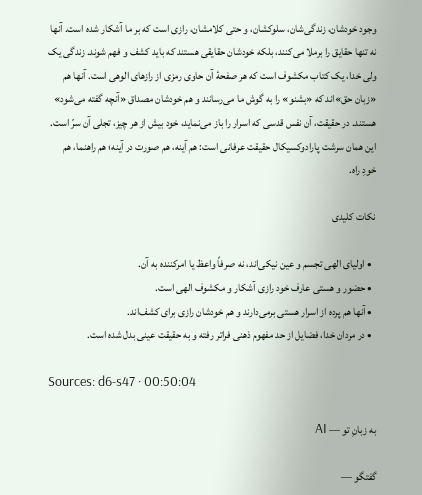وجود خودشان، زندگی‌شان، سلوکشان، و حتی کلامشان، رازی است که بر ما آشکار شده است. آنها نه تنها حقایق را برملا می‌کنند، بلکه خودشان حقایقی هستند که باید کشف و فهم شوند. زندگی یک ولی خدا، یک کتاب مکشوف است که هر صفحهٔ آن حاوی رمزی از رازهای الوهی است. آنها هم «زبان حق»اند که «بشنو» را به گوش ما می‌رسانند و هم خودشان مصداق «آنچه گفته می‌شود» هستند. در حقیقت، آن نفس قدسی که اسرار را باز می‌نماید، خود بیش از هر چیز، تجلی آن سرّ است. این همان سرشت پارادوکسیکال حقیقت عرفانی است: هم آینه، هم صورت در آینه؛ هم راهنما، هم خودِ راه.

نکات کلیدی

  • اولیای الهی تجسم و عین نیکی‌اند، نه صرفاً واعظ یا امرکننده به آن.
  • حضور و هستی عارف خود رازی آشکار و مکشوف الهی است.
  • آنها هم پرده از اسرار هستی برمی‌دارند و هم خودشان رازی برای کشف‌اند.
  • در مردان خدا، فضایل از حد مفهوم ذهنی فراتر رفته و به حقیقت عینی بدل شده است.

Sources: d6-s47 · 00:50:04

به زبانِ تو — AI

گفتگو —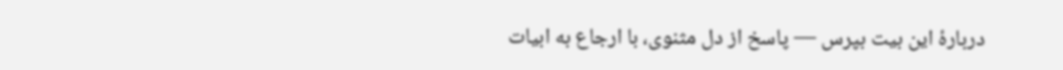دربارهٔ این بیت بپرس — پاسخ از دل مثنوی، با ارجاع به ابیات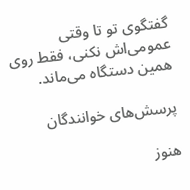گفتگوی تو تا وقتی عمومی‌اش نکنی، فقط روی همین دستگاه می‌ماند.

پرسش‌های خوانندگان

هنوز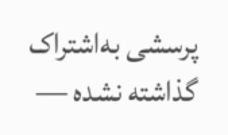پرسشی به‌اشتراک گذاشته نشده —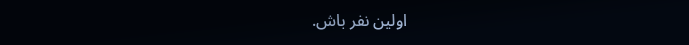اولین نفر باش.